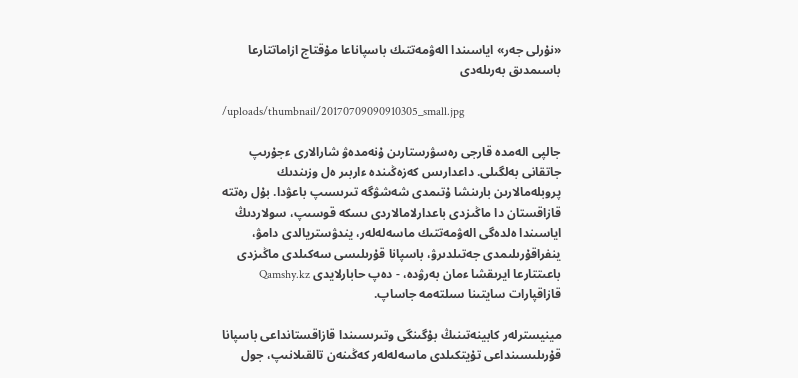«نۇرلى جەر» اياسىندا الەۋمەتتىك باسپاناعا مۇقتاج ازاماتتارعا باسىمدىق بەرىلەدى

/uploads/thumbnail/20170709090910305_small.jpg

جالپى الەمدە قارجى رەسۋرستارىن ۇنەمدەۋ شارالارى ءجۇرىپ جاتقانى بەلگىلى. داعدارىس كەزەڭىندە ءاربىر ەل وزىندىك پروبلەمالارىن بارىنشا ۇتىمدى شەشۋگە تىرىسىپ باعۋدا. بۇل رەتتە قازاقستان دا ماڭىزدى باعدارلامالاردى ىسكە قوسىپ، سولاردىڭ اياسىندا ەلدەگى الەۋمەتتىك ماسەلەلەر، يندۋستريالدى دامۋ، ينفراقۇرىلىمدى جەتىلدىرۋ، باسپانا قۇرىلىسى سەكىلدى ماڭىزدى باعىتتارعا ايرىقشا ءمان بەرۋدە، - دەپ حابارلايدى Qamshy.kz  قازاقپارات سايتىنا سىلتەمە جاساپ.

مينيسترلەر كابينەتىنىڭ بۇگىنگى وتىرىسىندا قازاقستانداعى باسپانا قۇرىلىسىنداعى تۇيتكىلدى ماسەلەلەر كەڭىنەن تالقىلانىپ، جول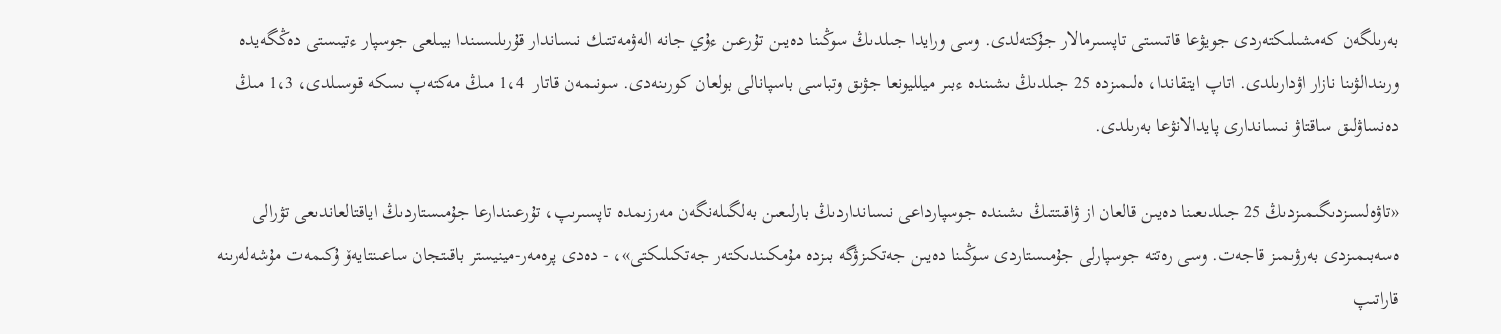بەرىلگەن كەمشىلىكتەردى جويۋعا قاتىستى تاپسىرمالار جۇكتەلدى. وسى ورايدا جىلدىڭ سوڭىنا دەيىن تۇرعىن ءۇي جانە الەۋمەتتىك نىساندار قۇرىلىسىندا بيىلعى جوسپار ءتيىستى دەڭگەيدە ورىندالۋىنا نازار اۋدارىلدى. اتاپ ايتقاندا، ەلىمىزدە 25 جىلدىڭ ىشىندە ءبىر ميلليونعا جۋىق وتباسى باسپانالى بولعان كورىنەدى. سونىمەن قاتار  1،4 مىڭ مەكتەپ ىسكە قوسىلدى، 1،3 مىڭ دەنساۋلىق ساقتاۋ نىساندارى پايدالانۋعا بەرىلدى.

«تاۋەلسىزدىگىمىزدىڭ 25 جىلدىعىنا دەيىن قالعان از ۋاقىتتىڭ ىشىندە جوسپارداعى نىسانداردىڭ بارلىعىن بەلگىلەنگەن مەرزىمدە تاپسىرىپ، تۇرعىندارعا جۇمىستاردىڭ اياقتالعاندىعى تۋرالى ەسەبىمىزدى بەرۋىمىز قاجەت. وسى رەتتە جوسپارلى جۇمىستاردى سوڭىنا دەيىن جەتكىزۋگە بىزدە مۇمكىندىكتەر جەتكىلىكتى»، - دەدى پرەمەر-مينيستر باقىتجان ساعىنتايەۆ ۇكىمەت مۇشەلەرىنە قاراتىپ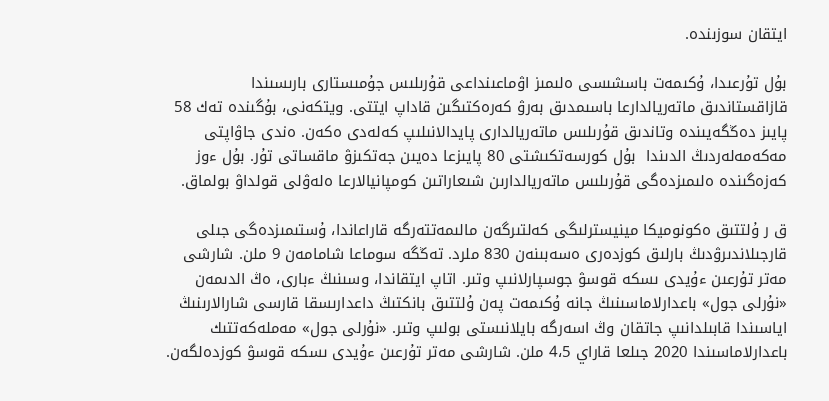ايتقان سوزىندە.

بۇل تۇرعىدا، ۇكىمەت باسشىسى ەلىمىز اۋماعىنداعى قۇرىلىس جۇمىستارى بارىسىندا قازاقستاندىق ماتەريالدارعا باسىمدىق بەرۋ كەرەكتىگىن قاداپ ايتتى. ويتكەنى، بۇگىندە تەك 58 پايىز دەڭگەيىندە وتاندىق قۇرىلىس ماتەريالدارى پايدالانىلىپ كەلەدى ەكەن. ەندى جاۋاپتى مەكەمەلەردىڭ الدىندا  بۇل كورسەتكىشتى 80 پايىزعا دەيىن جەتكىزۋ ماقساتى تۇر. بۇل ءوز كەزەگىندە ەلىمىزدەگى قۇرىلىس ماتەريالدارىن شىعاراتىن كومپانيالارعا ەلەۋلى قولداۋ بولماق.

ق ر ۇلتتىق ەكونوميكا مينيسترلىگى كەلتىرگەن مالىمەتتەرگە قاراعاندا، ۇستىمىزدەگى جىلى قارجىلاندىرۋدىڭ بارلىق كوزدەرى ەسەبىنەن 830 ملرد. تەڭگە سوماعا شامامەن 9 ملن. شارشى مەتر تۇرعىن ءۇيدى ىسكە قوسۋ جوسپارلانىپ وتىر. اتاپ ايتقاندا، وسىنىڭ ءبارى، ەڭ الدىمەن «نۇرلى جول» باعدارلاماسىنىڭ جانە ۇكىمەت پەن ۇلتتىق بانكتىڭ داعدارىسقا قارسى شارالارىنىڭ اياسىندا قابىلدانىپ جاتقان وڭ اسەرگە بايلانىستى بولىپ وتىر. «نۇرلى جول» مەملەكەتتىك باعدارلاماسىندا 2020 جىلعا قاراي 4،5 ملن. شارشى مەتر تۇرعىن ءۇيدى ىسكە قوسۋ كوزدەلگەن.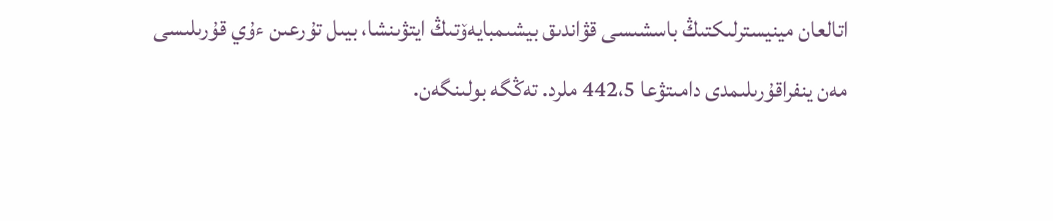اتالعان مينيسترلىكتىڭ باسشىسى قۋاندىق بيشىمبايەۆتىڭ ايتۋىنشا، بيىل تۇرعىن ءۇي قۇرىلىسى مەن ينفراقۇرىلىمدى دامىتۋعا 442،5 ملرد. تەڭگە بولىنگەن.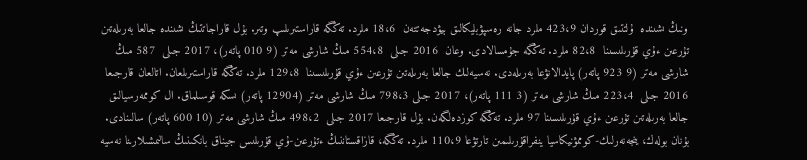ونىڭ ىشىندە  ۇلتتىق قوردان 423،9 ملرد جانە رەسپۋبليكالىق بيۋدجەتتەن  18،6 ملرد. تەڭگە قاراستىرىلىپ وتىر. بۇل قاراجاتتىڭ ىشىندە جالعا بەرىلەتىن تۇرعىن ءۇي قۇرىلىسىنا  82،8 ملرد. تەڭگە جۇمسالادى. وعان  2016 جىلى  554،8 مىڭ شارشى مەتر (9 010 پاتەر)، 2017 جىلى  587 مىڭ شارشى مەتر (9 923 پاتەر) پايدالانۋعا بەرىلەدى. نەسيەلىك جالعا بەرىلەتىن تۇرعىن ءۇي قۇرىلىسىنا  129،8 ملرد. تەڭگە قاراستىرىلعان. اتالعان قارجىعا 2016 جىلى  223،4 مىڭ شارشى مەتر (3 111 پاتەر)، 2017 جىلى 798،3 مىڭ شارشى مەتر (12904 پاتەر) ىسكە قوسىلماق. ال كوممەرسيالىق جالعا بەرىلەتىن تۇرعىن ءۇي قۇرىلىسىنا 97 ملرد. تەڭگە كوزدەلگەن. بۇل قارجىعا 2017 جىلى  498،2 مىڭ شارشى مەتر (10 600 پاتەر) سالىنادى. بۇنان بولەك، ينجەنەرلىك-كوممۋنيكاسيا ينفراقۇرىلىمىن تارتۋعا 110،9 ملرد. تەڭگە، قازاقستاننىڭ ءتۇرعىن-ۇي قۇرىلىس جيناق بانكىنىڭ سالىمشىلارىنا نەسيە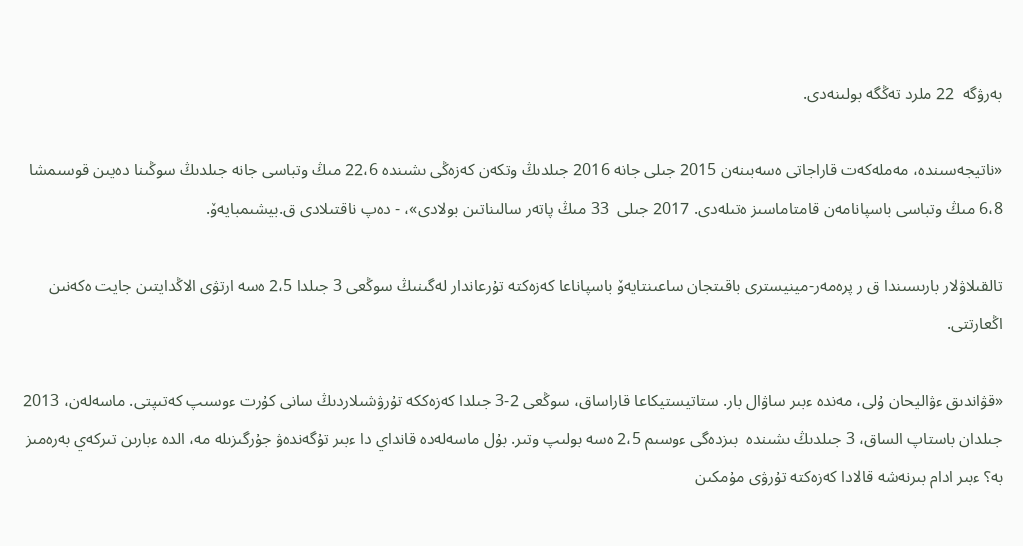بەرۋگە  22 ملرد تەڭگە بولىنەدى.

«ناتيجەسىندە، مەملەكەت قاراجاتى ەسەبىنەن 2015 جىلى جانە 2016 جىلدىڭ وتكەن كەزەڭى ىشىندە 22،6 مىڭ وتباسى جانە جىلدىڭ سوڭىنا دەيىن قوسىمشا 6،8 مىڭ وتباسى باسپانامەن قامتاماسىز ەتىلەدى. 2017 جىلى  33 مىڭ پاتەر سالىناتىن بولادى»، - دەپ ناقتىلادى ق.بيشىمبايەۆ.

تالقىلاۋلار بارىسىندا ق ر پرەمەر-مينيسترى باقىتجان ساعىنتايەۆ باسپاناعا كەزەكتە تۇرعاندار لەگىنىڭ سوڭعى 3 جىلدا 2،5 ەسە ارتۋى الاڭدايتىن جايت ەكەنىن اڭعارتتى.

«قۋاندىق ءۋاليحان ۇلى، مەندە ءبىر ساۋال بار. ستاتيستيكاعا قاراساق، سوڭعى 2-3 جىلدا كەزەككە تۇرۋشىلاردىڭ سانى كۇرت ءوسىپ كەتىپتى. ماسەلەن، 2013 جىلدان باستاپ الساق، 3 جىلدىڭ ىشىندە  بىزدەگى ءوسىم 2،5 ەسە بولىپ وتىر. بۇل ماسەلەدە قانداي دا ءبىر تۇگەندەۋ جۇرگىزىلە مە، الدە ءبارىن تىركەي بەرەمىز بە؟ ءبىر ادام بىرنەشە قالادا كەزەكتە تۇرۋى مۇمكىن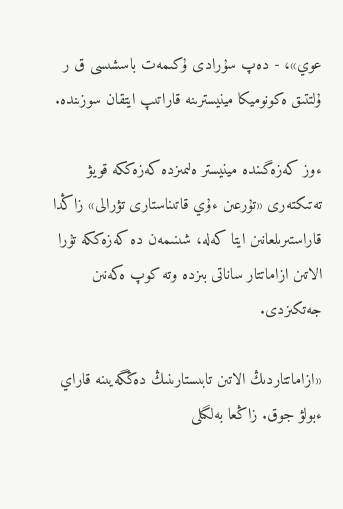عوي»، - دەپ سۇرادى ۇكىمەت باسشىسى ق ر ۇلتتىق ەكونوميكا مينيسترىنە قاراتىپ ايتقان سوزىندە.

ءوز كەزەگىندە مينيستر ەلىمىزدە كەزەككە قويۋ تەتىكتەرى «تۇرعىن ءۇي قاتىناستارى تۋرالى» زاڭدا قاراستىرىلعانىن ايتا كەلە، شىنىمەن دە كەزەككە تۇرا الاتىن ازاماتتار ساناتى بىزدە وتە كوپ ەكەنىن جەتكىزدى.

«ازاماتتاردىڭ الاتىن تابىستارىنىڭ دەڭگەيىنە قاراي ءبولۋ جوق. زاڭعا بەلگىلى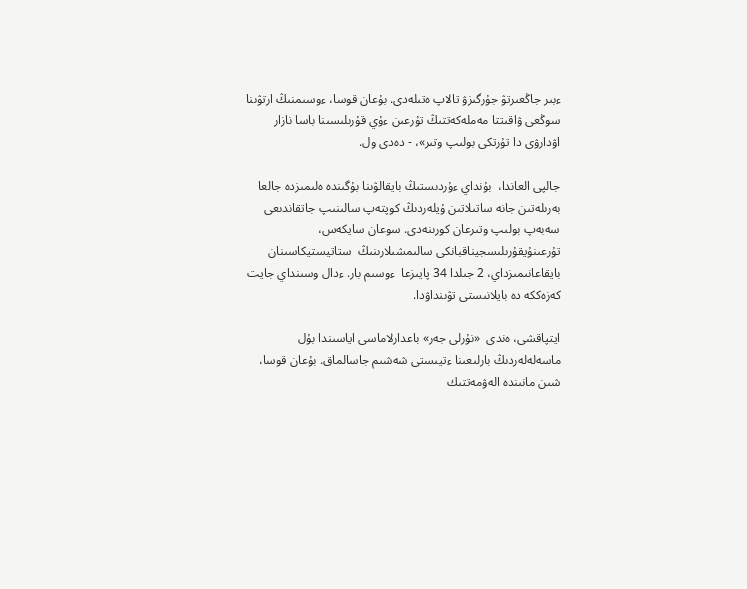ءبىر جاڭعىرتۋ جۇرگىزۋ تالاپ ەتىلەدى. بۇعان قوسا، ءوسىمنىڭ ارتۋىنا سوڭعى ۋاقىتتا مەملەكەتتىڭ تۇرعىن ءۇي قۇرىلىسىنا باسا نازار اۋدارۋى دا تۇرتكى بولىپ وتىر»، - دەدى ول.

جالپى العاندا،  بۇنداي ءۇردىستىڭ بايقالۋىنا بۇگىندە ەلىمىزدە جالعا بەرىلەتىن جانە ساتىلاتىن ۇيلەردىڭ كوپتەپ سالىنىپ جاتقاندىعى سەبەپ بولىپ وتىرعان كورىنەدى. سوعان سايكەس، تۇرعىنۇيقۇرىلىسجيناقبانكى سالىمشىلارىنىڭ  ستاتيستيكاسىنان   بايقاعانىمىزداي، 2 جىلدا 34 پايىزعا  ءوسىم بار. ءدال وسىنداي جايت كەزەككە دە بايلانىستى تۋىنداۋدا.

ايتپاقشى، ەندى  «نۇرلى جەر» باعدارلاماسى اياسىندا بۇل ماسەلەلەردىڭ بارلىعىنا ءتيىستى شەشىم جاسالماق. بۇعان قوسا، شىن مانىندە الەۋمەتتىك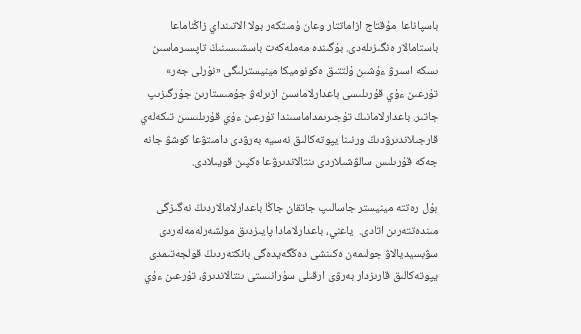باسپاناعا  مۇقتاج ازاماتتار وعان ۇمىتكەر بولا الاتىنداي زاڭناماعا باستامالار ەنگىزىلەدى. بۇگىندە مەملەكەت باسشىسىنىڭ تاپسىرماسىن ىسكە اسىرۋ ءۇشىن ۇلتتىق ەكونوميكا مينيسترلىگى «نۇرلى جەر» تۇرعىن ءۇي قۇرىلىسى باعدارلاماسىن ازىرلەۋ جۇمىستارىن جۇرگىزىپ جاتىر. باعدارلامانىڭ تۇجىرىمداماسىندا تۇرعىن ءۇي قۇرىلىسىن تىكەلەي قارجىلاندىرۋدىڭ ورنىنا يپوتەكالىق نەسيە بەرۋدى دامىتۋعا كوشۋ جانە جەكە قۇرىلىس سالۋشىلاردى ىنتالاندىرۋعا ەكپىن قويىلادى.

بۇل رەتتە مينيستر جاسالىپ جاتقان جاڭا باعدارلامالاردىڭ نەگىزگى مىندەتتەرىن اتادى.  ياعني، باعدارلامادا پايىزدىق مولشەرلەمەلەردى سۋبسيديالاۋ جولىمەن ەكىنشى دەڭگەيدەگى بانكتەردىڭ قولجەتىمدى يپوتەكالىق قارىزدار بەرۋى ارقىلى سۇرانىستى ىنتالاندىرۋ، تۇرعىن ءۇي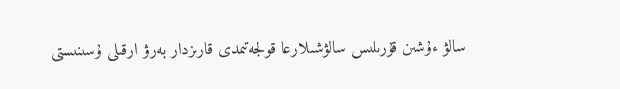سالۋ ءۇشىن قۇرىلىس سالۋشىلارعا قولجەتىمدى قارىزدار بەرۋ ارقىلى ۇسىنىستى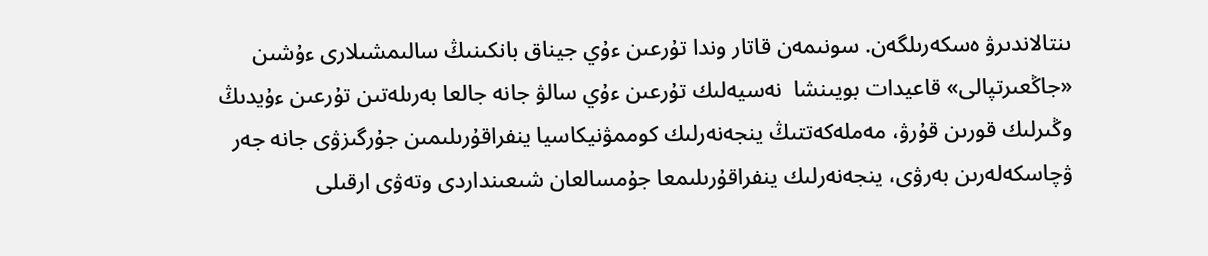ىنتالاندىرۋ ەسكەرىلگەن. سونىمەن قاتار وندا تۇرعىن ءۇي جيناق بانكىنىڭ سالىمشىلارى ءۇشىن «جاڭعىرتپالى» قاعيدات بويىنشا  نەسيەلىك تۇرعىن ءۇي سالۋ جانە جالعا بەرىلەتىن تۇرعىن ءۇيدىڭ وڭىرلىك قورىن قۇرۋ، مەملەكەتتىڭ ينجەنەرلىك كوممۋنيكاسيا ينفراقۇرىلىمىن جۇرگىزۋى جانە جەر ۋچاسكەلەرىن بەرۋى، ينجەنەرلىك ينفراقۇرىلىمعا جۇمسالعان شىعىنداردى وتەۋى ارقىلى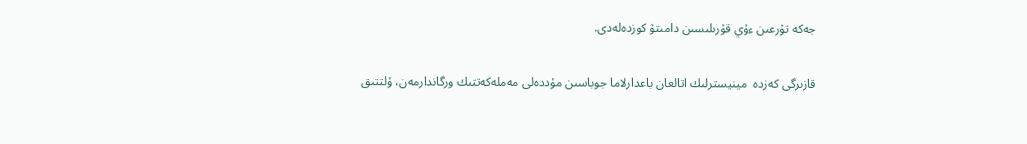جەكە تۇرعىن ءۇي قۇرىلىسىن دامىتۋ كوزدەلەدى.

قازىرگى كەزدە  مينيسترلىك اتالعان باعدارلاما جوباسىن مۇددەلى مەملەكەتتىك ورگاندارمەن، ۇلتتىق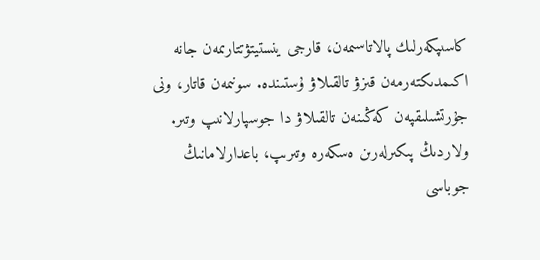كاسىپكەرلىك پالاتاسىمەن، قارجى ينستيتۋتتارىمەن جانە اكىمدىكتەرمەن قىزۋ تالقىلاۋ ۇستىندە. سونىمەن قاتار، ونى جۇرتشىلىقپەن كەڭىنەن تالقىلاۋ دا جوسپارلانىپ وتىر. ولاردىڭ پىكىرلەرىن ەسكەرە وتىرىپ، باعدارلامانىڭ جوباسى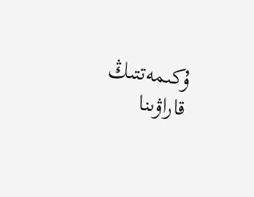ۇكىمەتتىڭ قاراۋىنا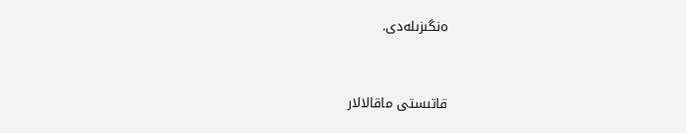ەنگىزىلەدى.



قاتىستى ماقالالار